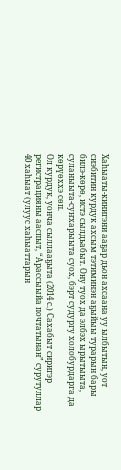Хаһыаты-кинигэни ааҕар дьон ахсаана уу ылбытын, уот сиэбитин курдук ахсым тэтиминэн аҕыйыы турарын бары билэ-көрө, истэ сылдьабыт. Ону туох да элбэх ырытыыта, суланыыта-суҥхарыыта суох, бэрт судургу холобурдарга да көрүөххэ сөп.
Ол курдук, уонча сыллааҕыта (2014 с.) Сахабыт сиригэр регистрацияны ааспыт, “Арассыыйа почтатынан” сурутуллар 40 хаһыат (улуус хаһыаттарын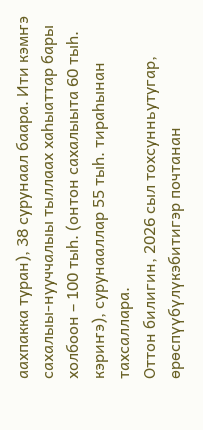аахпакка туран), 38 сурунаал баара. Ити кэмҥэ сахалыы-нууччалыы тыллаах хаһыаттар бары холбоон – 100 тыһ. (онтон сахалыыта 60 тыһ. кэриҥэ), сурунааллар 55 тыһ. тираһынан тахсаллара.
Оттон билигин, 2026 сыл тохсунньутугар, өрөспүүбүлүкэбитигэр почтанан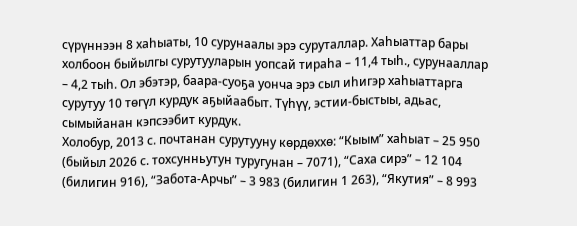сүрүннээн 8 хаһыаты, 10 сурунаалы эрэ суруталлар. Хаһыаттар бары холбоон быйылгы сурутууларын уопсай тираһа – 11,4 тыһ., сурунааллар – 4,2 тыһ. Ол эбэтэр, баара-суоҕа уонча эрэ сыл иһигэр хаһыаттарга сурутуу 10 төгүл курдук аҕыйаабыт. Түһүү, эстии-быстыы, адьас, сымыйанан кэпсээбит курдук.
Холобур, 2013 с. почтанан сурутууну көрдөххө: “Кыым” хаһыат – 25 950 (быйыл 2026 с. тохсунньутун туругунан – 7071), “Саха сирэ” – 12 104 (билигин 916), “Забота-Арчы” – 3 983 (билигин 1 263), “Якутия” – 8 993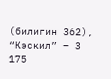(билигин 362), “Кэскил” – 3 175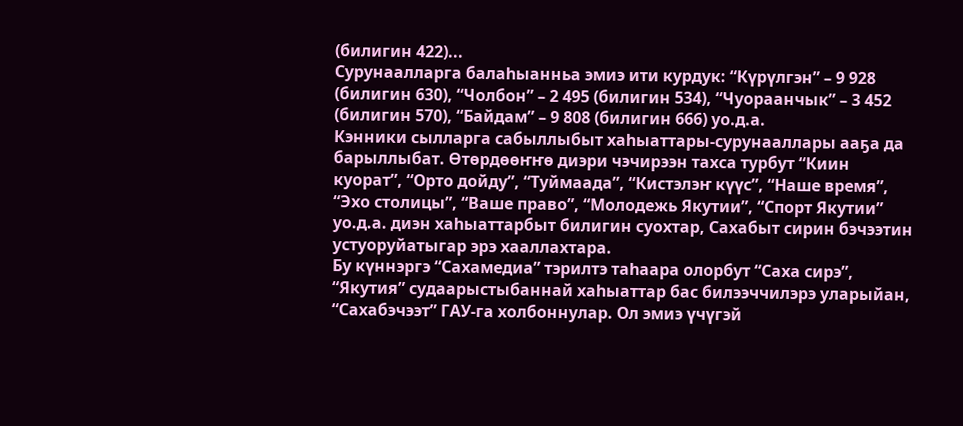(билигин 422)...
Сурунаалларга балаһыанньа эмиэ ити курдук: “Күрүлгэн” – 9 928 (билигин 630), “Чолбон” – 2 495 (билигин 534), “Чуораанчык” – 3 452 (билигин 570), “Байдам” – 9 808 (билигин 666) уо.д.а.
Кэнники сылларга сабыллыбыт хаһыаттары-сурунааллары ааҕа да барыллыбат. Өтөрдөөҥҥө диэри чэчирээн тахса турбут “Киин куорат”, “Орто дойду”, “Туймаада”, “Кистэлэҥ күүс”, “Наше время”, “Эхо столицы”, “Ваше право”, “Молодежь Якутии”, “Спорт Якутии” уо.д.а. диэн хаһыаттарбыт билигин суохтар, Сахабыт сирин бэчээтин устуоруйатыгар эрэ хааллахтара.
Бу күннэргэ “Сахамедиа” тэрилтэ таһаара олорбут “Саха сирэ”, “Якутия” судаарыстыбаннай хаһыаттар бас билээччилэрэ уларыйан, “Сахабэчээт” ГАУ-га холбоннулар. Ол эмиэ үчүгэй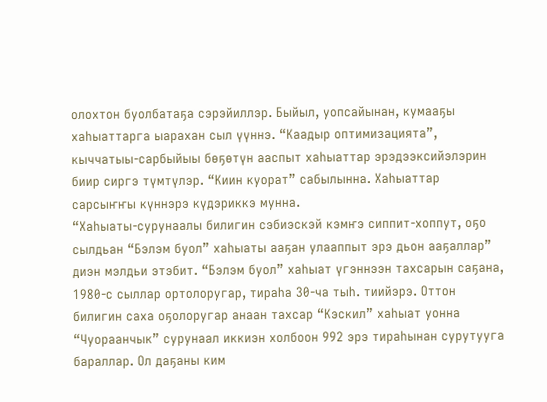олохтон буолбатаҕа сэрэйиллэр. Быйыл, уопсайынан, кумааҕы хаһыаттарга ыарахан сыл үүннэ. “Каадыр оптимизацията”, кыччатыы-сарбыйыы бөҕөтүн ааспыт хаһыаттар эрэдээксийэлэрин биир сиргэ түмтүлэр. “Киин куорат” сабылынна. Хаһыаттар сарсыҥҥы күннэрэ күдэриккэ мунна.
“Хаһыаты-сурунаалы билигин сэбиэскэй кэмҥэ сиппит-хоппут, оҕо сылдьан “Бэлэм буол” хаһыаты ааҕан улааппыт эрэ дьон ааҕаллар” диэн мэлдьи этэбит. “Бэлэм буол” хаһыат үгэннээн тахсарын саҕана, 1980-с сыллар ортолоругар, тираһа 30-ча тыһ. тиийэрэ. Оттон билигин саха оҕолоругар анаан тахсар “Кэскил” хаһыат уонна “Чуораанчык” сурунаал иккиэн холбоон 992 эрэ тираһынан сурутууга бараллар. Ол даҕаны ким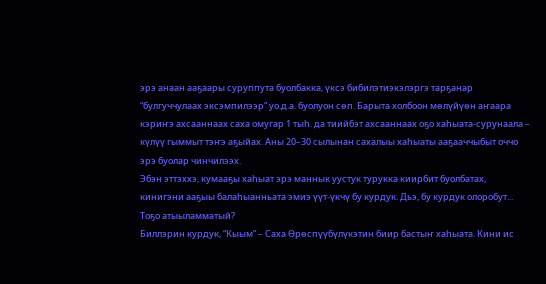эрэ анаан ааҕаары суруппута буолбакка, үксэ бибилэтиэкэлэргэ тарҕанар “булгуччулаах эксэмпилээр” уо.д.а. буолуон сөп. Барыта холбоон мөлүйүөн аҥаара кэриҥэ ахсааннаах саха омугар 1 тыһ. да тиийбэт ахсааннаах оҕо хаһыата-сурунаала – күлүү гыммыт тэҥэ аҕыйах. Аны 20–30 сылынан сахалыы хаһыаты ааҕааччыбыт оччо эрэ буолар чинчилээх.
Эбэн эттэххэ, кумааҕы хаһыат эрэ маннык уустук турукка киирбит буолбатах, кинигэни ааҕыы балаһыанньата эмиэ үүт-үкчү бу курдук. Дьэ, бу курдук олоробут...
Тоҕо атыыламматый?
Биллэрин курдук, “Кыым” – Саха Өрөспүүбүлүкэтин биир бастыҥ хаһыата. Кини ис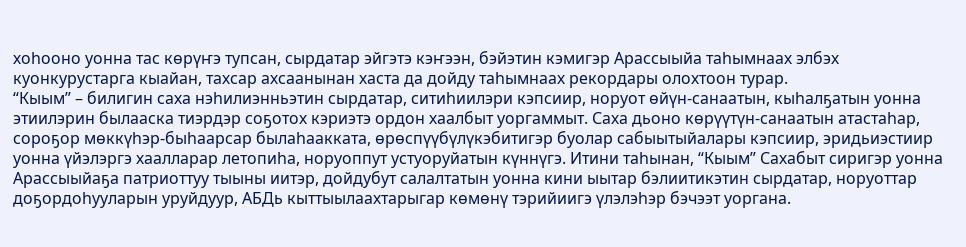хоһооно уонна тас көрүҥэ тупсан, сырдатар эйгэтэ кэҥээн, бэйэтин кэмигэр Арассыыйа таһымнаах элбэх куонкурустарга кыайан, тахсар ахсаанынан хаста да дойду таһымнаах рекордары олохтоон турар.
“Кыым” – билигин саха нэһилиэнньэтин сырдатар, ситиһиилэри кэпсиир, норуот өйүн-санаатын, кыһалҕатын уонна этиилэрин былааска тиэрдэр соҕотох кэриэтэ ордон хаалбыт уоргаммыт. Саха дьоно көрүүтүн-санаатын атастаһар, сороҕор мөккүһэр-быһаарсар былаһаакката, өрөспүүбүлүкэбитигэр буолар сабыытыйалары кэпсиир, эридьиэстиир уонна үйэлэргэ хаалларар летопиһа, норуоппут устуоруйатын күннүгэ. Итини таһынан, “Кыым” Сахабыт сиригэр уонна Арассыыйаҕа патриоттуу тыыны иитэр, дойдубут салалтатын уонна кини ыытар бэлиитикэтин сырдатар, норуоттар доҕордоһууларын уруйдуур, АБДь кыттыылаахтарыгар көмөнү тэрийиигэ үлэлэһэр бэчээт уоргана.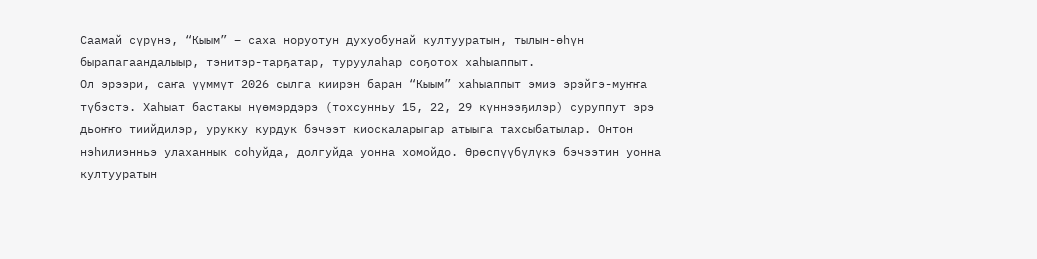Саамай сүрүнэ, “Кыым” – саха норуотун духуобунай култууратын, тылын-өһүн бырапагаандалыыр, тэнитэр-тарҕатар, туруулаһар соҕотох хаһыаппыт.
Ол эрээри, саҥа үүммүт 2026 сылга киирэн баран “Кыым” хаһыаппыт эмиэ эрэйгэ-муҥҥа түбэстэ. Хаһыат бастакы нүөмэрдэрэ (тохсунньу 15, 22, 29 күннээҕилэр) суруппут эрэ дьоҥҥо тиийдилэр, урукку курдук бэчээт киоскаларыгар атыыга тахсыбатылар. Онтон нэһилиэнньэ улаханнык соһуйда, долгуйда уонна хомойдо. Өрөспүүбүлүкэ бэчээтин уонна култууратын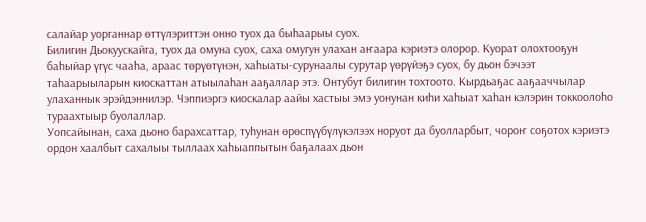салайар уорганнар өттүлэриттэн онно туох да быһаарыы суох.
Билигин Дьокуускайга, туох да омуна суох, саха омугун улахан аҥаара кэриэтэ олорор. Куорат олохтооҕун баһыйар үгүс чааһа, араас төрүөтүнэн, хаһыаты-сурунаалы сурутар үөрүйэҕэ суох, бу дьон бэчээт таһаарыыларын киоскаттан атыылаһан ааҕаллар этэ. Онтубут билигин тохтоото. Кырдьаҕас ааҕааччылар улаханнык эрэйдэннилэр. Чэппиэргэ киоскалар аайы хастыы эмэ уонунан киһи хаһыат хаһан кэлэрин токкоолоһо тураахтыыр буолаллар.
Уопсайынан, саха дьоно барахсаттар, туһунан өрөспүүбүлүкэлээх норуот да буолларбыт, чороҥ соҕотох кэриэтэ ордон хаалбыт сахалыы тыллаах хаһыаппытын баҕалаах дьон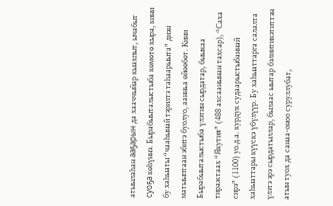атыылаһан ааҕарын да хааччыйар кыахпыт, ычабыт суоҕа көһүннэ. Бырабыыталыстыба көмөтө кыра, кини бу хаһыаты “чааһынай тэрилтэ таһаарыыта” диэн матыыптаан эбитэ буолуо, аанньа өйөөбөт. Кини Бырабыыталыстыба үлэтин сырдатар, быыкаа тиражтаах “Якутия” (488 ахсаанынан тахсар), “Саха сирэ” (1100) уо.д.а. курдук судаарыстыбаннай хаһыаттары күүскэ үбүлүүр. Бу хаһыаттарга салалта үлэтэ эрэ сырдатыллар, былаас ыытар бэлиитикэтиттэн атын туох да санаа-оноо суруллубат,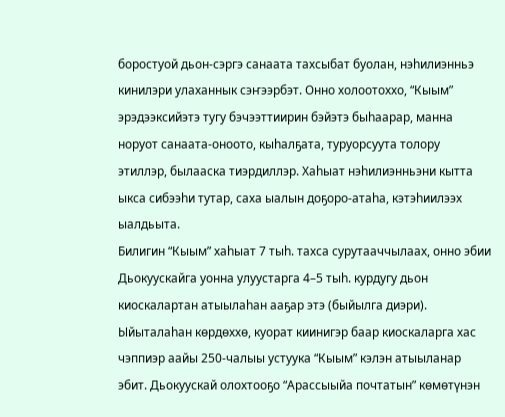боростуой дьон-сэргэ санаата тахсыбат буолан, нэһилиэнньэ кинилэри улаханнык сэҥээрбэт. Онно холоотоххо, “Кыым” эрэдээксийэтэ тугу бэчээттиирин бэйэтэ быһаарар, манна норуот санаата-оноото, кыһалҕата, туруорсуута толору этиллэр, былааска тиэрдиллэр. Хаһыат нэһилиэнньэни кытта ыкса сибээһи тутар, саха ыалын доҕоро-атаһа, кэтэһиилээх ыалдьыта.
Билигин “Кыым” хаһыат 7 тыһ. тахса сурутааччылаах, онно эбии Дьокуускайга уонна улуустарга 4–5 тыһ. курдугу дьон киоскалартан атыылаһан ааҕар этэ (быйылга диэри). Ыйыталаһан көрдөххө, куорат киинигэр баар киоскаларга хас чэппиэр аайы 250-чалыы устуука “Кыым” кэлэн атыыланар эбит. Дьокуускай олохтооҕо “Арассыыйа почтатын” көмөтүнэн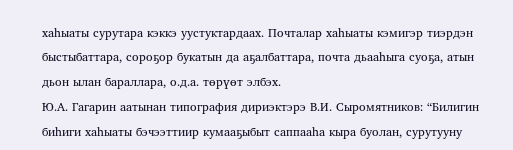хаһыаты сурутара кэккэ уустуктардаах. Почталар хаһыаты кэмигэр тиэрдэн быстыбаттара, сороҕор букатын да аҕалбаттара, почта дьааһыга суоҕа, атын дьон ылан бараллара, о.д.а. төрүөт элбэх.
Ю.А. Гагарин аатынан типография дириэктэрэ В.И. Сыромятников: “Билигин биһиги хаһыаты бэчээттиир кумааҕыбыт саппааһа кыра буолан, сурутууну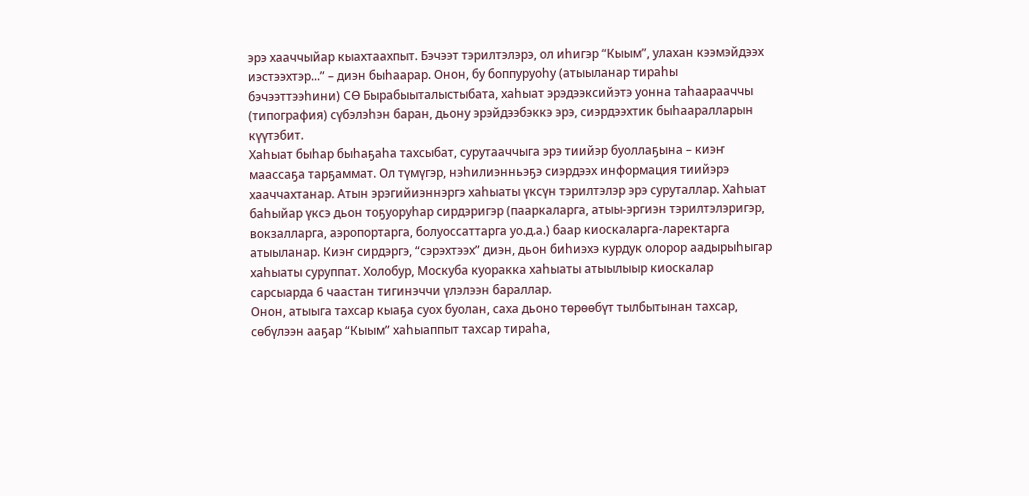эрэ хааччыйар кыахтаахпыт. Бэчээт тэрилтэлэрэ, ол иһигэр “Кыым”, улахан кээмэйдээх иэстээхтэр...” – диэн быһаарар. Онон, бу боппуруоһу (атыыланар тираһы бэчээттээһини) СӨ Бырабыыталыстыбата, хаһыат эрэдээксийэтэ уонна таһаарааччы (типография) сүбэлэһэн баран, дьону эрэйдээбэккэ эрэ, сиэрдээхтик быһааралларын күүтэбит.
Хаһыат быһар быһаҕаһа тахсыбат, сурутааччыга эрэ тиийэр буоллаҕына – киэҥ маассаҕа тарҕаммат. Ол түмүгэр, нэһилиэнньэҕэ сиэрдээх информация тиийэрэ хааччахтанар. Атын эрэгийиэннэргэ хаһыаты үксүн тэрилтэлэр эрэ суруталлар. Хаһыат баһыйар үксэ дьон тоҕуоруһар сирдэригэр (пааркаларга, атыы-эргиэн тэрилтэлэригэр, вокзалларга, аэропортарга, болуоссаттарга уо.д.а.) баар киоскаларга-ларектарга атыыланар. Киэҥ сирдэргэ, “сэрэхтээх” диэн, дьон биһиэхэ курдук олорор аадырыһыгар хаһыаты суруппат. Холобур, Москуба куоракка хаһыаты атыылыыр киоскалар сарсыарда 6 чаастан тигинэччи үлэлээн бараллар.
Онон, атыыга тахсар кыаҕа суох буолан, саха дьоно төрөөбүт тылбытынан тахсар, сөбүлээн ааҕар “Кыым” хаһыаппыт тахсар тираһа,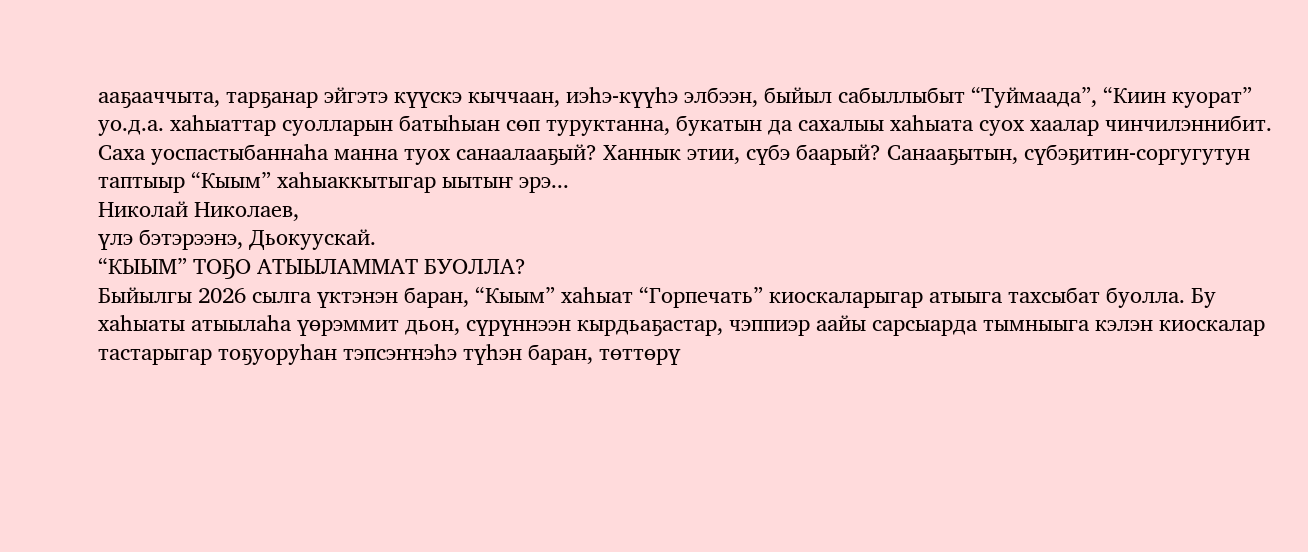ааҕааччыта, тарҕанар эйгэтэ күүскэ кыччаан, иэһэ-күүһэ элбээн, быйыл сабыллыбыт “Туймаада”, “Киин куорат” уо.д.а. хаһыаттар суолларын батыһыан сөп туруктанна, букатын да сахалыы хаһыата суох хаалар чинчилэннибит.
Саха уоспастыбаннаһа манна туох санаалааҕый? Ханнык этии, сүбэ баарый? Санааҕытын, сүбэҕитин-соргугутун таптыыр “Кыым” хаһыаккытыгар ыытыҥ эрэ...
Николай Николаев,
үлэ бэтэрээнэ, Дьокуускай.
“КЫЫМ” ТОҔО АТЫЫЛАММАТ БУОЛЛА?
Быйылгы 2026 сылга үктэнэн баран, “Кыым” хаһыат “Горпечать” киоскаларыгар атыыга тахсыбат буолла. Бу хаһыаты атыылаһа үөрэммит дьон, сүрүннээн кырдьаҕастар, чэппиэр аайы сарсыарда тымныыга кэлэн киоскалар тастарыгар тоҕуоруһан тэпсэҥнэһэ түһэн баран, төттөрү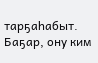тарҕаһабыт. Баҕар, ону ким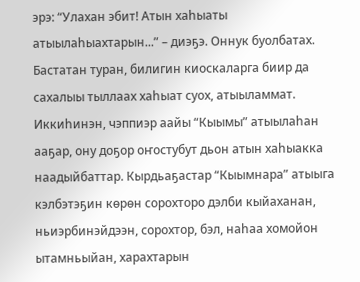эрэ: “Улахан эбит! Атын хаһыаты атыылаһыахтарын...” – диэҕэ. Оннук буолбатах. Бастатан туран, билигин киоскаларга биир да сахалыы тыллаах хаһыат суох, атыыламмат. Иккиһинэн, чэппиэр аайы “Кыымы” атыылаһан ааҕар, ону доҕор оҥостубут дьон атын хаһыакка наадыйбаттар. Кырдьаҕастар “Кыымнара” атыыга кэлбэтэҕин көрөн сорохторо дэлби кыйаханан, ньиэрбинэйдээн, сорохтор, бэл, наһаа хомойон ытамньыйан, харахтарын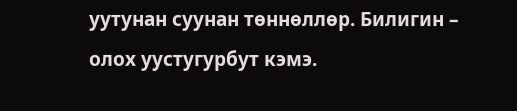уутунан суунан төннөллөр. Билигин – олох уустугурбут кэмэ.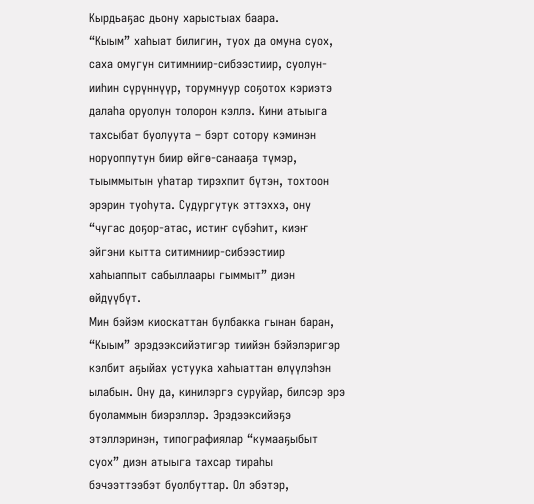Кырдьаҕас дьону харыстыах баара.
“Кыым” хаһыат билигин, туох да омуна суох, саха омугун ситимниир-сибээстиир, суолун-ииһин сүрүннүүр, торумнуур соҕотох кэриэтэ далаһа оруолун толорон кэллэ. Кини атыыга тахсыбат буолуута – бэрт сотору кэминэн норуоппутун биир өйгө-санааҕа түмэр, тыыммытын уһатар тирэхпит бүтэн, тохтоон эрэрин туоһута. Судургутук эттэххэ, ону “чугас доҕор-атас, истиҥ сүбэһит, киэҥ эйгэни кытта ситимниир-сибээстиир хаһыаппыт сабыллаары гыммыт” диэн өйдүүбүт.
Мин бэйэм киоскаттан булбакка гынан баран, “Кыым” эрэдээксийэтигэр тиийэн бэйэлэригэр кэлбит аҕыйах устуука хаһыаттан өлүүлэһэн ылабын. Ону да, кинилэргэ суруйар, билсэр эрэ буоламмын биэрэллэр. Эрэдээксийэҕэ этэллэринэн, типографиялар “кумааҕыбыт суох” диэн атыыга тахсар тираһы бэчээттээбэт буолбуттар. Ол эбэтэр,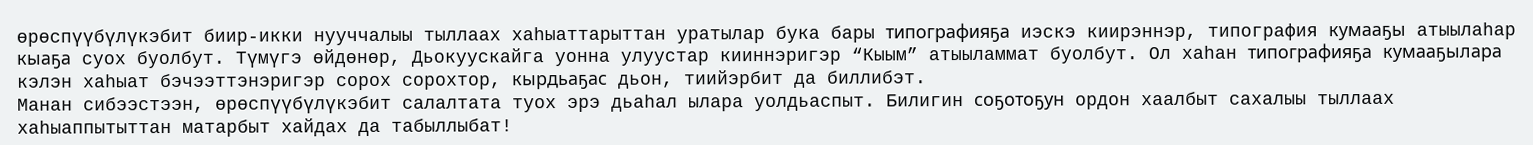өрөспүүбүлүкэбит биир-икки нууччалыы тыллаах хаһыаттарыттан уратылар бука бары типографияҕа иэскэ киирэннэр, типография кумааҕы атыылаһар кыаҕа суох буолбут. Түмүгэ өйдөнөр, Дьокуускайга уонна улуустар кииннэригэр “Кыым” атыыламмат буолбут. Ол хаһан типографияҕа кумааҕылара кэлэн хаһыат бэчээттэнэригэр сорох сорохтор, кырдьаҕас дьон, тиийэрбит да биллибэт.
Манан сибээстээн, өрөспүүбүлүкэбит салалтата туох эрэ дьаһал ылара уолдьаспыт. Билигин соҕотоҕун ордон хаалбыт сахалыы тыллаах хаһыаппытыттан матарбыт хайдах да табыллыбат!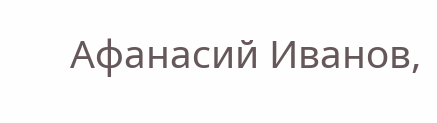Афанасий Иванов,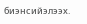биэнсийэлээх.